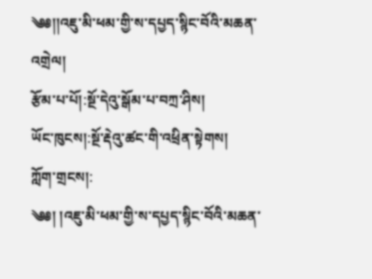༄༅།།འཇུ་མི་ཕམ་གྱི་ས་དཔྱད་སྙིང་བོའི་མཆན་འགྲེལ།
རྩོམ་པ་པོ།:སྔོ་དེའུ་སྒོམ་པ་བཀྲ་ཤིས།
ཡོང་ཁུངས།:སྔོ་རྡེའུ་ཚང་གི་འཕྲིན་སྟེགས།
ཀློག་གྲངས།:
༄༅། །འཇུ་མི་ཕམ་གྱི་ས་དཔྱད་སྙིང་བོའི་མཆན་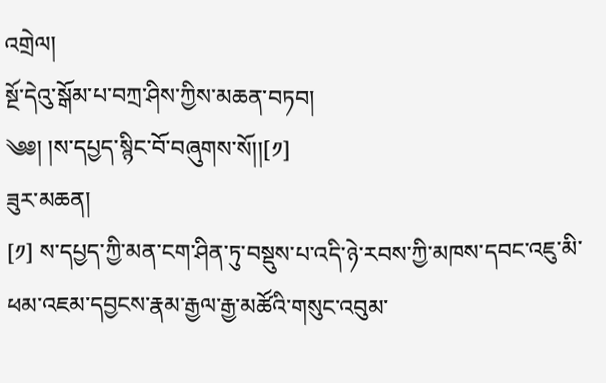འགྲེལ།
སྔོ་དེའུ་སྒོམ་པ་བཀྲ་ཤིས་ཀྱིས་མཆན་བཏབ།
༄༅། །ས་དཔྱད་སྙིང་བོ་བཞུགས་སོ།།[༡]
ཟུར་མཆན།
[༡] ས་དཔྱད་ཀྱི་མན་ངག་ཤིན་ཏུ་བསྡུས་པ་འདི་ཉེ་རབས་ཀྱི་མཁས་དབང་འཇུ་མི་ཕམ་འཇམ་དབྱངས་རྣམ་རྒྱལ་རྒྱ་མཚོའི་གསུང་འབུམ་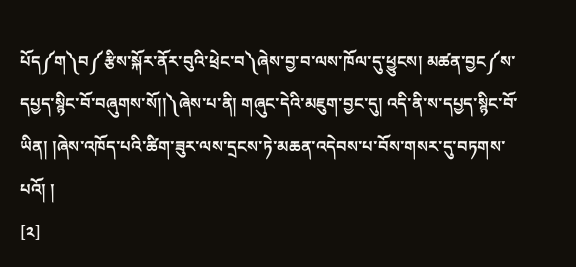པོད༼ག༽བ༼རྩིས་སྐོར་ནོར་བུའི་ཕྲེང་བ༽ཞེས་བྱ་བ་ལས་ཁོལ་དུ་ཕྱུངས། མཚན་བྱང༼ས་དཔྱད་སྙིང་བོ་བཞུགས་སོ།།༽ཞེས་པ་ནི། གཞུང་དེའི་མཇུག་བྱང་དུ། འདི་ནི་ས་དཔྱད་སྙིང་བོ་ཡིན། །ཞེས་འཁོད་པའི་ཚིག་ཟུར་ལས་དྲངས་ཏེ་མཆན་འདེབས་པ་བོས་གསར་དུ་བཏགས་པའོ། །
[༢]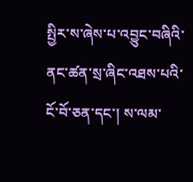སྤྱིར་ས་ཞེས་པ་འབྱུང་བཞིའི་ནང་ཚན་སྲ་ཞིང་འཐས་པའི་ངོ་བོ་ཅན་དང་། ས་ལམ་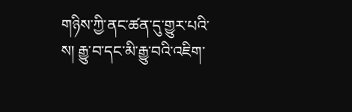གཉིས་ཀྱི་ནང་ཚན་དུ་གྱུར་པའི་ས། རྒྱུ་བ་དང་མི་རྒྱུ་བའི་འཇིག་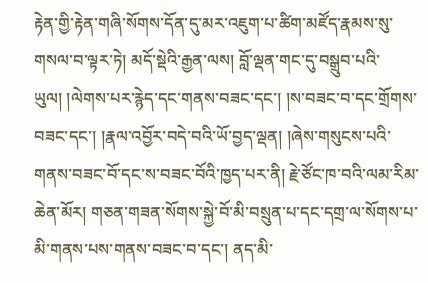རྟེན་གྱི་རྟེན་གཞི་སོགས་དོན་དུ་མར་འཇུག་པ་ཚིག་མཛོད་རྣམས་སུ་གསལ་བ་ལྟར་ཏེ། མདོ་སྡེའི་རྒྱན་ལས། བློ་ལྡན་གང་དུ་བསྒྲུབ་པའི་ཡུལ། །ལེགས་པར་རྙེད་དང་གནས་བཟང་དང་། །ས་བཟང་བ་དང་གྲོགས་བཟང་དང་། །རྣལ་འབྱོར་བདེ་བའི་ཡོ་བྱད་ལྡན། །ཞེས་གསུངས་པའི་གནས་བཟང་བོ་དང་ས་བཟང་བོའི་ཁྱད་པར་ནི། རྗེ་ཙོང་ཁ་བའི་ལམ་རིམ་ཆེན་མོར། གཅན་གཟན་སོགས་སྐྱེ་བོ་མི་བསྲུན་པ་དང་དགྲ་ལ་སོགས་པ་མི་གནས་པས་གནས་བཟང་བ་དང་། ནད་མི་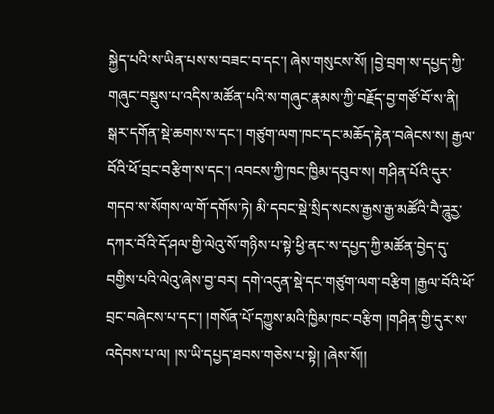སྐྱེད་པའི་ས་ཡིན་པས་ས་བཟང་བ་དང་། ཞེས་གསུངས་སོ། །བྱེ་བྲག་ས་དཔྱད་ཀྱི་གཞུང་བསྡུས་པ་འདིས་མཚོན་པའི་ས་གཞུང་རྣམས་ཀྱི་བརྗོད་བྱ་གཙོ་བོ་ས་ནི། སྒར་དགོན་སྡེ་ཆགས་ས་དང་། གཙུག་ལག་ཁང་དང་མཆོད་རྟེན་བཞེངས་ས། རྒྱལ་བོའི་ཕོ་བྲང་བརྩིག་ས་དང་། འབངས་ཀྱི་ཁང་ཁྱིམ་དབུབ་ས། གཤིན་པོའི་དུར་གདབ་ས་སོགས་ལ་གོ་དགོས་ཏེ། མི་དབང་སྡེ་སྲིད་སངས་རྒྱས་རྒྱ་མཚོའི་བཻ་ཌཱུརྱ་དཀར་བོའི་དོ་ཤལ་གྱི་ལེའུ་སོ་གཉིས་པ་སྟེ་ཕྱི་ནང་ས་དཔྱད་ཀྱི་མཚོན་བྱེད་དུ་བགྱིས་པའི་ལེའུ་ཞེས་བྱ་བར། དགེ་འདུན་སྡེ་དང་གཙུག་ལག་བརྩིག །རྒྱལ་བོའི་ཕོ་བྲང་བཞེངས་པ་དང་། །གསོན་པོ་དཀྱུས་མའི་ཁྱིམ་ཁང་བརྩིག །གཤིན་གྱི་དུར་ས་འདེབས་པ་ལ། །ས་ཡི་དཔྱད་ཐབས་གཅེས་པ་སྟེ། །ཞེས་སོ།།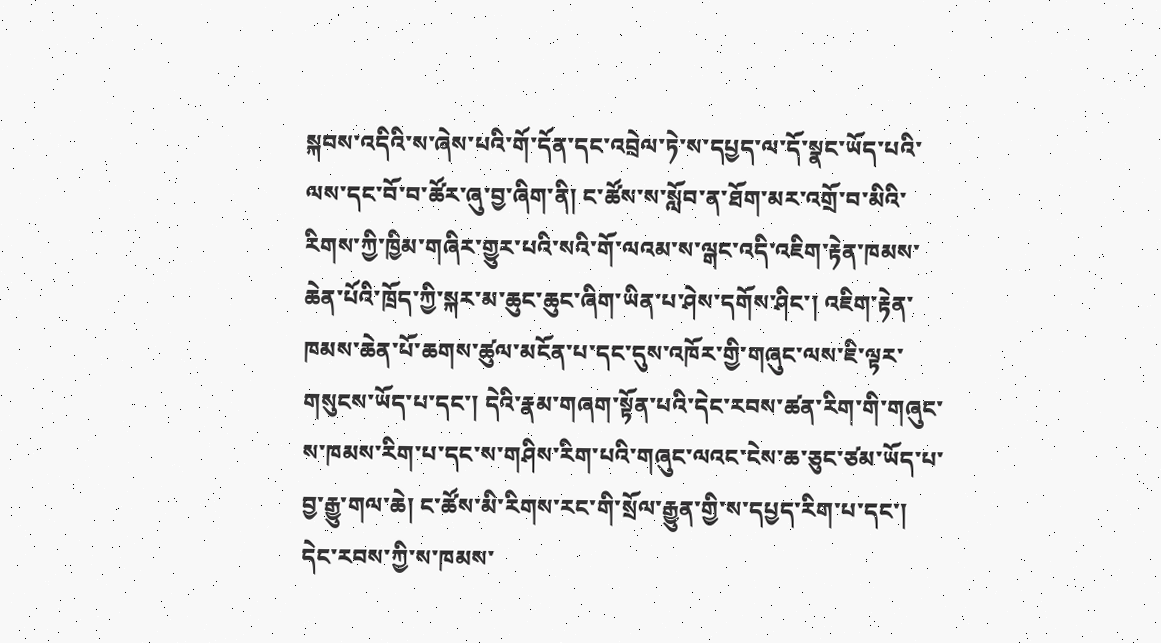སྐབས་འདིའི་ས་ཞེས་པའི་གོ་དོན་དང་འབྲེལ་ཏེ་ས་དཔྱད་ལ་དོ་སྣང་ཡོད་པའི་ལས་དང་བོ་བ་ཚོར་ཞུ་བྱ་ཞིག་ནི། ང་ཚོས་ས་སློབ་ན་ཐོག་མར་འགྲོ་བ་མིའི་རིགས་ཀྱི་ཁྱིམ་གཞིར་གྱུར་པའི་སའི་གོ་ལའམ་ས་ལྒང་འདི་འཇིག་རྟེན་ཁམས་ཆེན་པོའི་ཁྲོད་ཀྱི་སྐར་མ་ཆུང་ཆུང་ཞིག་ཡིན་པ་ཤེས་དགོས་ཤིང་། འཇིག་རྟེན་ཁམས་ཆེན་པོ་ཆགས་ཚུལ་མངོན་པ་དང་དུས་འཁོར་གྱི་གཞུང་ལས་ཇི་ལྟར་གསུངས་ཡོད་པ་དང་། དེའི་རྣམ་གཞག་སྟོན་པའི་དེང་རབས་ཚན་རིག་གི་གཞུང་ས་ཁམས་རིག་པ་དང་ས་གཤིས་རིག་པའི་གཞུང་ལའང་ངེས་ཆ་ཅུང་ཙམ་ཡོད་པ་བྱ་རྒྱུ་གལ་ཆེ། ང་ཚོས་མི་རིགས་རང་གི་སྲོལ་རྒྱུན་གྱི་ས་དཔྱད་རིག་པ་དང་། དེང་རབས་ཀྱི་ས་ཁམས་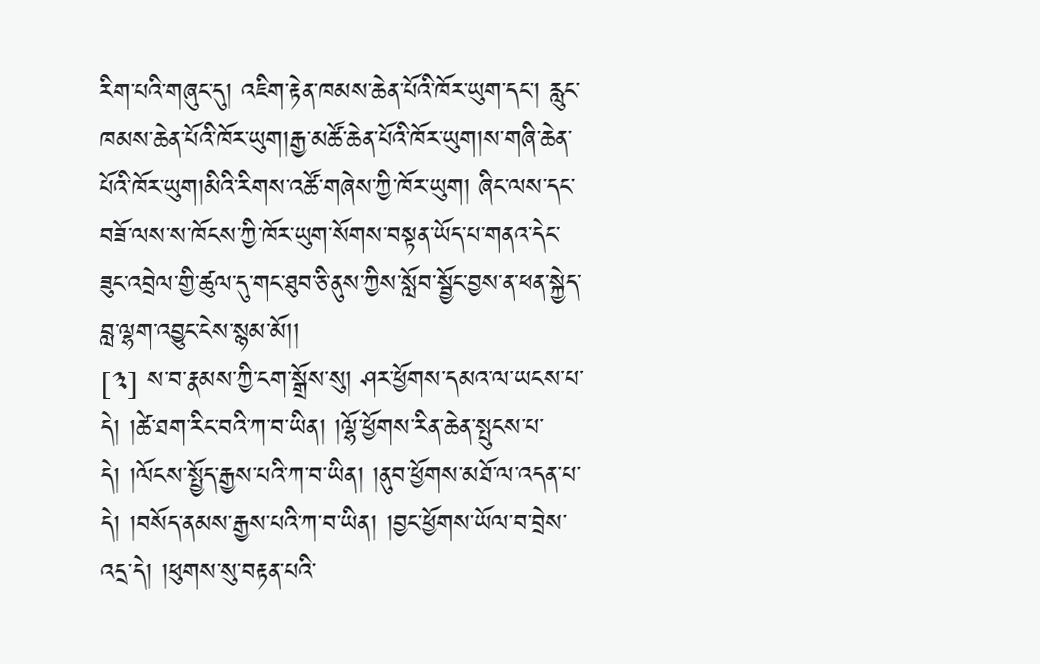རིག་པའི་གཞུང་དུ། འཇིག་རྟེན་ཁམས་ཆེན་པོའི་ཁོར་ཡུག་དང་། རླུང་ཁམས་ཆེན་པོའི་ཁོར་ཡུག།རྒྱ་མཚོ་ཆེན་པོའི་ཁོར་ཡུག།ས་གཞི་ཆེན་པོའི་ཁོར་ཡུག།མིའི་རིགས་འཚོ་གཞེས་ཀྱི་ཁོར་ཡུག། ཞིང་ལས་དང་བཟོ་ལས་ས་ཁོངས་ཀྱི་ཁོར་ཡུག་སོགས་བསྟན་ཡོད་པ་གནའ་དེང་ཟུང་འབྲེལ་གྱི་ཚུལ་དུ་གང་ཐུབ་ཅི་ནུས་ཀྱིས་སློབ་སྦྱོང་བྱས་ན་ཕན་སྐྱེད་བླ་ལྷག་འབྱུང་ངེས་སྙམ་མོ།།
[༣] ས་བ་རྣམས་ཀྱི་ངག་སྒྲོས་སུ། ཤར་ཕྱོགས་དམའ་ལ་ཡངས་པ་དེ། །ཚེ་ཐག་རིང་བའི་ཀ་བ་ཡིན། །ལྷོ་ཕྱོགས་རིན་ཆེན་སྤུངས་པ་དེ། །ལོངས་སྤྱོད་རྒྱས་པའི་ཀ་བ་ཡིན། །ནུབ་ཕྱོགས་མཐོ་ལ་འདན་པ་དེ། །བསོད་ནམས་རྒྱས་པའི་ཀ་བ་ཡིན། །བྱང་ཕྱོགས་ཡོལ་བ་བྲེས་འདྲ་དེ། །ཕུགས་སུ་བརྟན་པའི་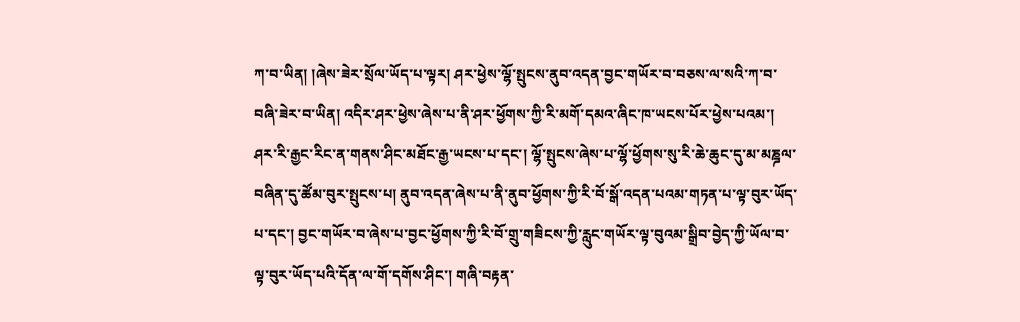ཀ་བ་ཡིན། །ཞེས་ཟེར་སྲོལ་ཡོད་པ་ལྟར། ཤར་ཕྱེས་ལྷོ་སྤུངས་ནུབ་འདན་བྱང་གཡོར་བ་བཅས་ལ་སའི་ཀ་བ་བཞི་ཟེར་བ་ཡིན། འདིར་ཤར་ཕྱེས་ཞེས་པ་ནི་ཤར་ཕྱོགས་ཀྱི་རི་མགོ་དམའ་ཞིང་ཁ་ཡངས་པོར་ཕྱེས་པའམ་། ཤར་རི་རྒྱང་རིང་ན་གནས་ཤིང་མཐོང་རྒྱ་ཡངས་པ་དང་། ལྷོ་སྤུངས་ཞེས་པ་ལྷོ་ཕྱོགས་སུ་རི་ཆེ་ཆུང་དུ་མ་མཎྜལ་བཞིན་དུ་ཚོམ་བུར་སྤུངས་པ། ནུབ་འདན་ཞེས་པ་ནི་ནུབ་ཕྱོགས་ཀྱི་རི་བོ་སྒོ་འདན་པའམ་གཏན་པ་ལྟ་བུར་ཡོད་པ་དང་། བྱང་གཡོར་བ་ཞེས་པ་བྱང་ཕྱོགས་ཀྱི་རི་བོ་གྲུ་གཟིངས་ཀྱི་རླུང་གཡོར་ལྟ་བུའམ་སྒྲིབ་བྱེད་ཀྱི་ཡོལ་བ་ལྟ་བུར་ཡོད་པའི་དོན་ལ་གོ་དགོས་ཤིང་། གཞི་བརྟན་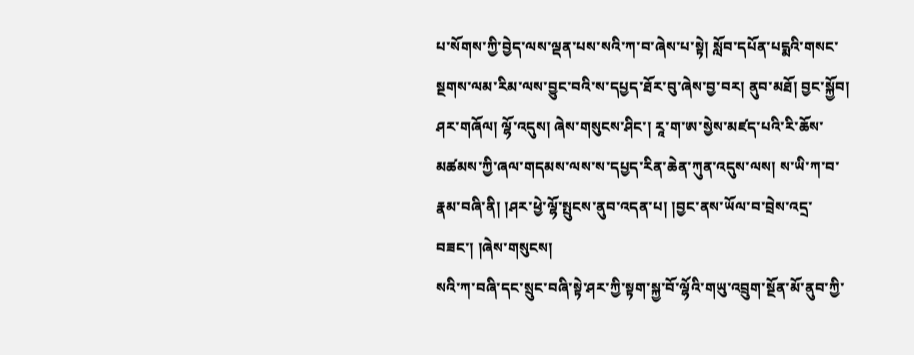པ་སོགས་ཀྱི་བྱེད་ལས་ལྡན་པས་སའི་ཀ་བ་ཞེས་པ་སྟེ། སློབ་དཔོན་པདྨའི་གསང་སྔགས་ལམ་རིམ་ལས་བྱུང་བའི་ས་དཔྱད་ཐོར་བུ་ཞེས་བྱ་བར། ནུབ་མཐོ། བྱང་སྐྱོབ། ཤར་གཞོལ། ལྷོ་འདུས། ཞེས་གསུངས་ཤིང་། རཱ་ག་ཨ་སྱེས་མཛད་པའི་རི་ཆོས་མཚམས་ཀྱི་ཞལ་གདམས་ལས་ས་དཔྱད་རིན་ཆེན་ཀུན་འདུས་ལས། ས་ཡི་ཀ་བ་རྣམ་བཞི་ནི། །ཤར་ཕྱེ་ལྷོ་སྤུངས་ནུབ་འདན་པ། །བྱང་ནས་ཡོལ་བ་བྲེས་འདྲ་བཟང་། །ཞེས་གསུངས།
སའི་ཀ་བཞི་དང་སྲུང་བཞི་སྟེ་ཤར་ཀྱི་སྟག་སྐྱ་བོ་ལྷོའི་གཡུ་འབྲུག་སྔོན་མོ་ནུབ་ཀྱི་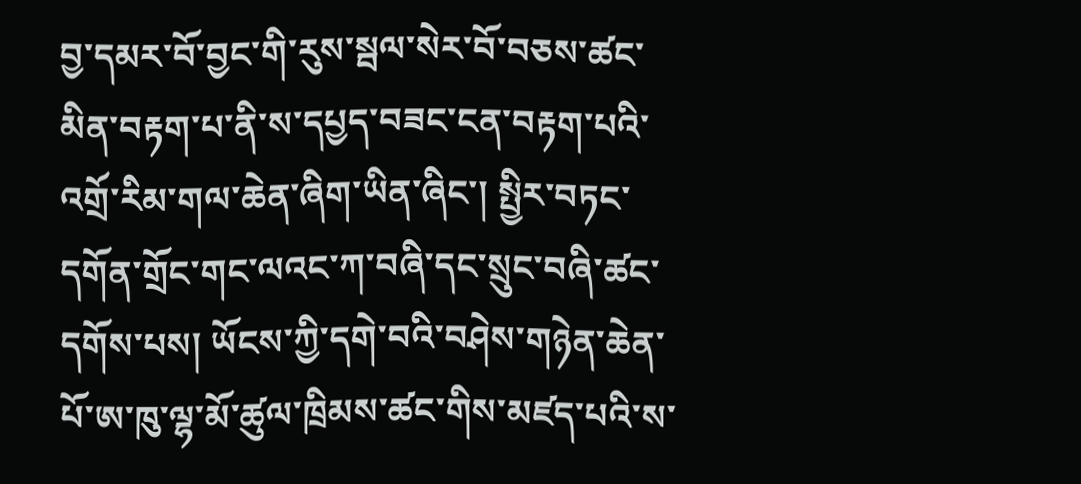བྱ་དམར་བོ་བྱང་གི་རུས་སྦལ་སེར་བོ་བཅས་ཚང་མིན་བརྟག་པ་ནི་ས་དཔྱད་བཟང་ངན་བརྟག་པའི་འགྲོ་རིམ་གལ་ཆེན་ཞིག་ཡིན་ཞིང་། སྤྱིར་བཏང་དགོན་གྲོང་གང་ལའང་ཀ་བཞི་དང་སྲུང་བཞི་ཚང་དགོས་པས། ཡོངས་ཀྱི་དགེ་བའི་བཤེས་གཉེན་ཆེན་པོ་ཨ་ཁུ་ལྷ་མོ་ཚུལ་ཁྲིམས་ཚང་གིས་མཛད་པའི་ས་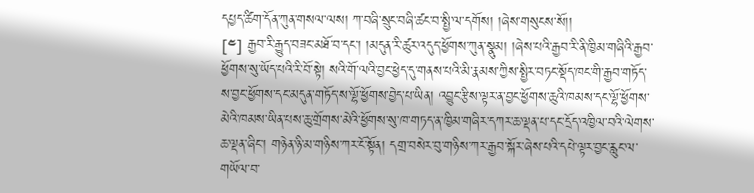དཔྱད་ཚིག་དོན་ཀུན་གསལ་ལས། ཀ་བཞི་སྲུང་བཞི་ཚང་བ་སྤྱི་ལ་དགོས། །ཞེས་གསུངས་སོ།།
[༤] རྒྱབ་རི་རྒྱུད་བཟང་མཐོ་བ་དང་། །མདུན་རི་ཚུར་འདུད་ཕྱོགས་ཀུན་སྣུམ། །ཞེས་པའི་རྒྱབ་རི་ནི་ཁྱིམ་གཞིའི་རྒྱབ་ཕྱོགས་སུ་ཡོད་པའི་རི་བོ་སྟེ། སའི་གོ་ལའི་བྱང་ཕྱེད་དུ་གནས་པའི་མི་རྣམས་ཀྱིས་སྤྱིར་བཏང་སྡོད་ཁང་གི་རྒྱབ་གཏོད་ས་བྱང་ཕྱོགས་དང་མདུན་གཏོད་ས་ལྷོ་ཕྱོགས་བྱེད་པ་ཡིན། འབྱུང་རྩིས་ལྟར་ན་བྱང་ཕྱོགས་ཆུའི་ཁམས་དང་ལྷོ་ཕྱོགས་མེའི་ཁམས་ཡིན་པས་ཆུ་གྲོགས་མེའི་ཕྱོགས་སུ་ཁ་གཏད་ན་ཁྱིམ་གཞིར་དཀར་ཆ་ལྡན་པ་དང་དྲོད་འཁྱིལ་བའི་ལེགས་ཆ་ལྡན་ཞིང་། གཉེན་ཉི་མ་གཉིས་ཀར་ངོ་སྟོན། དགྲ་བསེར་བུ་གཉིས་ཀར་རྒྱབ་སྐོར་ཞེས་པའི་དཔེ་ལྟར་བྱང་རླུང་ལ་གཡོལ་བ་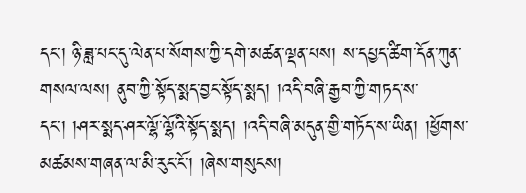དང་། ཉི་ཟླ་པང་དུ་ལེན་པ་སོགས་ཀྱི་དགེ་མཚན་ལྡན་པས། ས་དཔྱད་ཚིག་དོན་ཀུན་གསལ་ལས། ནུབ་ཀྱི་སྟོད་སྨད་བྱང་སྟོད་སྨད། །འདི་བཞི་རྒྱབ་ཀྱི་གཏད་ས་དང་། །ཤར་སྨད་ཤར་ལྷོ་ལྷོའི་སྟོད་སྨད། །འདི་བཞི་མདུན་གྱི་གཏོད་ས་ཡིན། །ཕྱོགས་མཚམས་གཞན་ལ་མི་རུང་ངོ་། །ཞེས་གསུངས།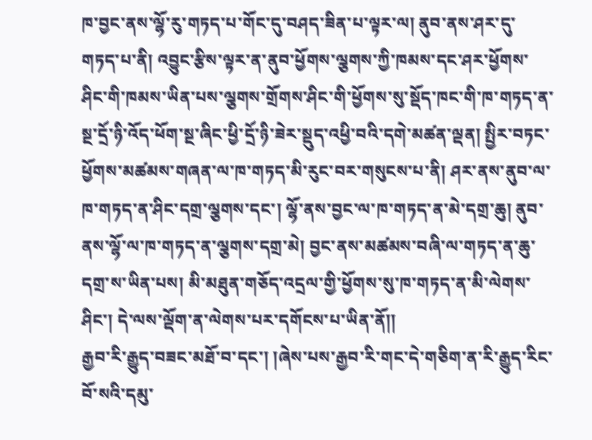ཁ་བྱང་ནས་ལྷོ་རུ་གཏད་པ་གོང་དུ་བཤད་ཟིན་པ་ལྟར་ལ། ནུབ་ནས་ཤར་དུ་གཏད་པ་ནི། འབྱུང་རྩིས་ལྟར་ན་ནུབ་ཕྱོགས་ལྕགས་ཀྱི་ཁམས་དང་ཤར་ཕྱོགས་ཤིང་གི་ཁམས་ཡིན་པས་ལྕགས་གྲོགས་ཤིང་གི་ཕྱོགས་སུ་སྡོད་ཁང་གི་ཁ་གཏད་ན་སྔ་དྲོ་ཉི་འོད་ཕོག་སྔ་ཞིང་ཕྱི་དྲོ་ཉི་ཟེར་སྡུད་འཕྱི་བའི་དགེ་མཚན་ལྡན། སྤྱིར་བཏང་ཕྱོགས་མཚམས་གཞན་ལ་ཁ་གཏད་མི་རུང་བར་གསུངས་པ་ནི། ཤར་ནས་ནུབ་ལ་ཁ་གཏད་ན་ཤིང་དགྲ་ལྕགས་དང་། ལྷོ་ནས་བྱང་ལ་ཁ་གཏད་ན་མེ་དགྲ་ཆུ། ནུབ་ནས་ལྷོ་ལ་ཁ་གཏད་ན་ལྕགས་དགྲ་མེ། བྱང་ནས་མཚམས་བཞི་ལ་གཏད་ན་ཆུ་དགྲ་ས་ཡིན་པས། མི་མཐུན་གཅོད་འདྲལ་གྱི་ཕྱོགས་སུ་ཁ་གཏད་ན་མི་ལེགས་ཤིང་། དེ་ལས་ལྡོག་ན་ལེགས་པར་དགོངས་པ་ཡིན་ནོ།།
རྒྱབ་རི་རྒྱུད་བཟང་མཐོ་བ་དང་། །ཞེས་པས་རྒྱབ་རི་གང་དེ་གཅིག་ན་རི་རྒྱུད་རིང་བོ་སའི་དམུ་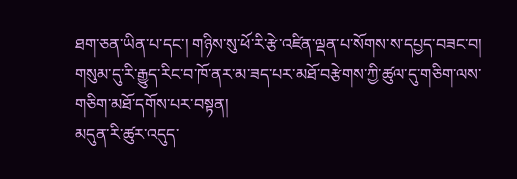ཐག་ཅན་ཡིན་པ་དང་། གཉིས་སུ་ཕོ་རི་རྩེ་འཛིན་ལྡན་པ་སོགས་ས་དཔྱད་བཟང་བ། གསུམ་དུ་རི་རྒྱུད་རིང་བ་ཁོ་ནར་མ་ཟད་པར་མཐོ་བརྩེགས་ཀྱི་ཚུལ་དུ་གཅིག་ལས་གཅིག་མཐོ་དགོས་པར་བསྟན།
མདུན་རི་ཚུར་འདུད་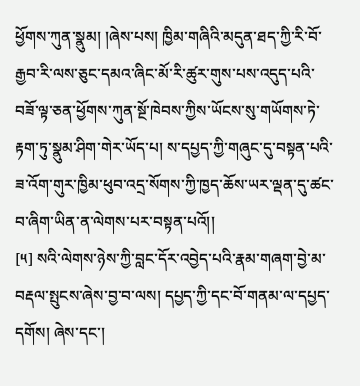ཕྱོགས་ཀུན་སྣུམ། །ཞེས་པས། ཁྱིམ་གཞིའི་མདུན་ཐད་ཀྱི་རི་བོ་རྒྱབ་རི་ལས་ཅུང་དམའ་ཞིང་མོ་རི་ཚུར་གུས་པས་འདུད་པའི་བཟོ་ལྟ་ཅན་ཕྱོགས་ཀུན་སྔོ་ཁེབས་ཀྱིས་ཡོངས་སུ་གཡོགས་ཏེ་རྟག་ཏུ་སྣུམ་ཤིག་གེར་ཡོད་པ། ས་དཔྱད་ཀྱི་གཞུང་དུ་བསྟན་པའི་ཟ་འོག་གུར་ཁྱིམ་ཕུབ་འདྲ་སོགས་ཀྱི་ཁྱད་ཆོས་ཡར་ལྡན་དུ་ཚང་བ་ཞིག་ཡིན་ན་ལེགས་པར་བསྟན་པའོ།།
[༥] སའི་ལེགས་ཉེས་ཀྱི་བླང་དོར་འབྱེད་པའི་རྣམ་གཞག་བྱེ་མ་བརྡལ་སྤུངས་ཞེས་བྱ་བ་ལས། དཔྱད་ཀྱི་དང་བོ་གནམ་ལ་དཔྱད་དགོས། ཞེས་དང་།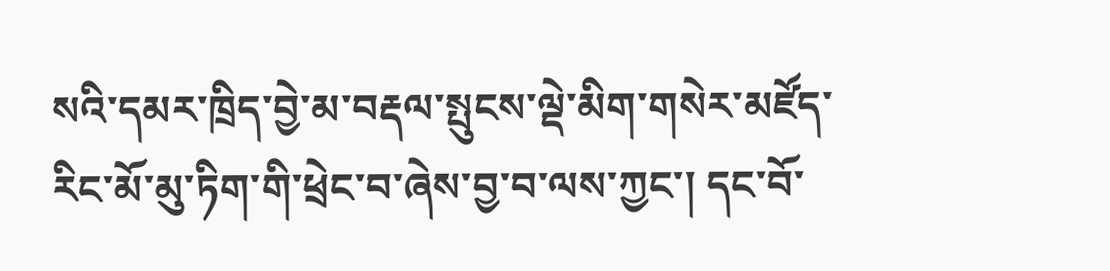སའི་དམར་ཁྲིད་བྱེ་མ་བརྡལ་སྤུངས་ལྡེ་མིག་གསེར་མཛོད་རིང་མོ་མུ་ཏིག་གི་ཕྲེང་བ་ཞེས་བྱ་བ་ལས་ཀྱང་། དང་བོ་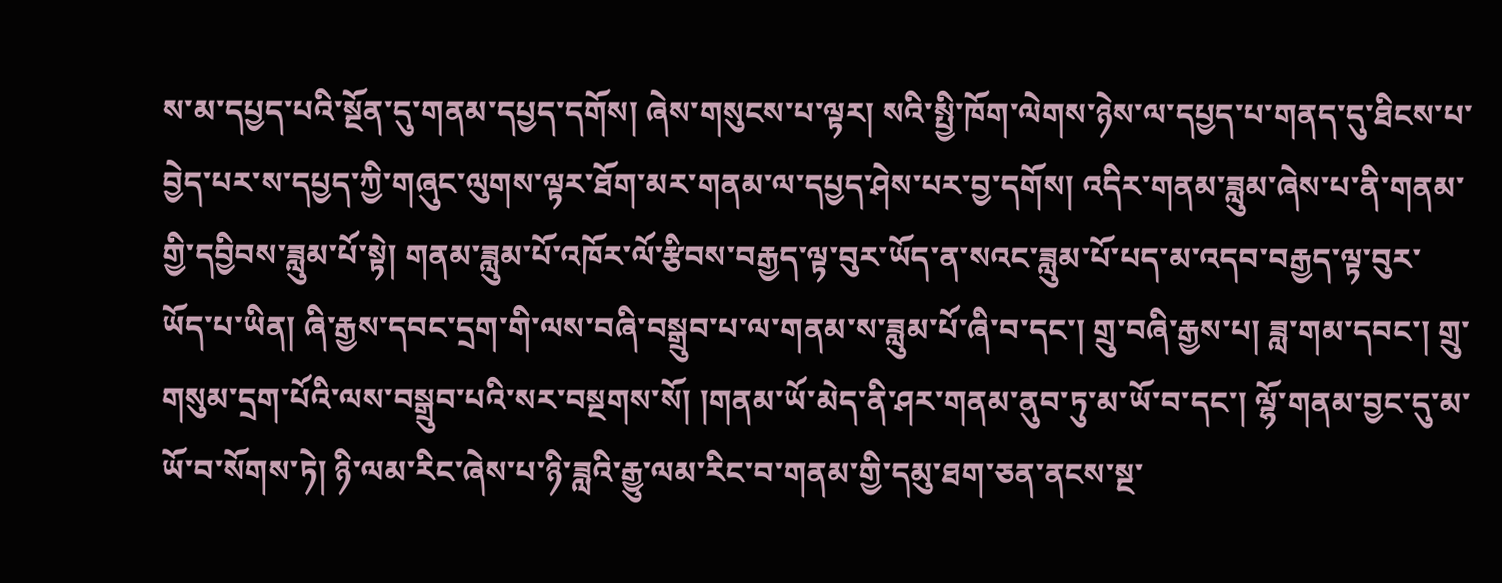ས་མ་དཔྱད་པའི་སྔོན་དུ་གནམ་དཔྱད་དགོས། ཞེས་གསུངས་པ་ལྟར། སའི་སྤྱི་ཁོག་ལེགས་ཉེས་ལ་དཔྱད་པ་གནད་དུ་ཐིངས་པ་བྱེད་པར་ས་དཔྱད་ཀྱི་གཞུང་ལུགས་ལྟར་ཐོག་མར་གནམ་ལ་དཔྱད་ཤེས་པར་བྱ་དགོས། འདིར་གནམ་ཟླུམ་ཞེས་པ་ནི་གནམ་གྱི་དབྱིབས་ཟླུམ་པོ་སྟེ། གནམ་ཟླུམ་པོ་འཁོར་ལོ་རྩིབས་བརྒྱད་ལྟ་བུར་ཡོད་ན་སའང་ཟླུམ་པོ་པད་མ་འདབ་བརྒྱད་ལྟ་བུར་ཡོད་པ་ཡིན། ཞི་རྒྱས་དབང་དྲག་གི་ལས་བཞི་བསྒྲུབ་པ་ལ་གནམ་ས་ཟླུམ་པོ་ཞི་བ་དང་། གྲུ་བཞི་རྒྱས་པ། ཟླ་གམ་དབང་། གྲུ་གསུམ་དྲག་པོའི་ལས་བསྒྲུབ་པའི་སར་བསྔགས་སོ། །གནམ་ཡོ་མེད་ནི་ཤར་གནམ་ནུབ་ཏུ་མ་ཡོ་བ་དང་། ལྷོ་གནམ་བྱང་དུ་མ་ཡོ་བ་སོགས་ཏེ། ཉི་ལམ་རིང་ཞེས་པ་ཉི་ཟླའི་རྒྱུ་ལམ་རིང་བ་གནམ་གྱི་དམུ་ཐག་ཅན་ནངས་སྔ་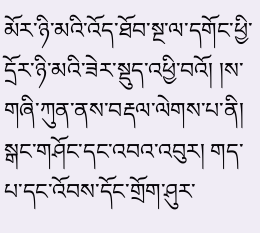མོར་ཉི་མའི་འོད་ཐོབ་སྔ་ལ་དགོང་ཕྱི་དྲོར་ཉི་མའི་ཟེར་སྡུད་འཕྱི་བའོ། །ས་གཞི་ཀུན་ནས་བརྡལ་ལེགས་པ་ནི། སྒང་གཤོང་དང་འབའ་འབུར། གད་པ་དང་འོབས་དོང་གྲོག་ཤུར་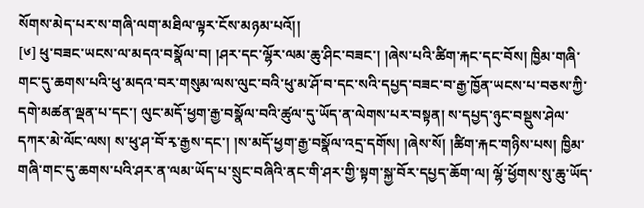སོགས་མེད་པར་ས་གཞི་ལག་མཐིལ་ལྟར་ངོས་མཉམ་པའོ།།
[༦] ཕུ་བཟང་ཡངས་ལ་མདའ་བསྣོལ་བ། །ཤར་དང་ལྷོར་ལམ་ཆུ་ཤིང་བཟང་། །ཞེས་པའི་ཚིག་རྐང་དང་བོས། ཁྱིམ་གཞི་གང་དུ་ཆགས་པའི་ཕུ་མདའ་བར་གསུམ་ལས་ལུང་བའི་ཕུ་མ་ཤོ་བ་དང་སའི་དཔྱད་བཟང་བ་རྒྱ་ཁྱོན་ཡངས་པ་བཅས་ཀྱི་དགེ་མཚན་ལྡན་པ་དང་། ལུང་མདོ་ཕྱག་རྒྱ་བསྣོལ་བའི་ཚུལ་དུ་ཡོད་ན་ལེགས་པར་བསྟན། ས་དཔྱད་ཉུང་བསྡུས་ཤེལ་དཀར་མེ་ལོང་ལས། ས་ཕུ་ཤ་བོ་རྭ་རྒྱས་དང་། །ས་མདོ་ཕྱག་རྒྱ་བསྣོལ་འདྲ་དགོས། །ཞེས་སོ། །ཚིག་རྐང་གཉིས་པས། ཁྱིམ་གཞི་གང་དུ་ཆགས་པའི་ཤར་ན་ལམ་ཡོད་པ་སྲུང་བཞིའི་ནང་གི་ཤར་གྱི་སྟག་སྐྱ་བོར་དཔྱད་ཆོག་ལ། ལྷོ་ཕྱོགས་སུ་ཆུ་ཡོད་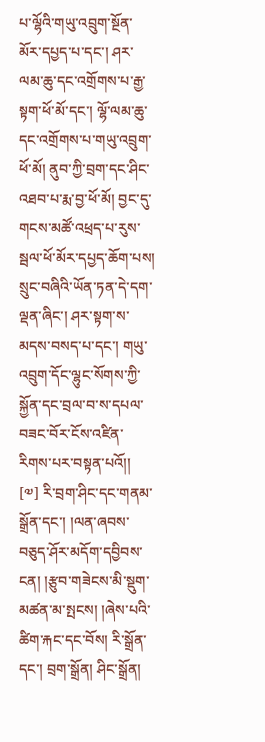པ་ལྷོའི་གཡུ་འབྲུག་སྔོན་མོར་དཔྱད་པ་དང་། ཤར་ལམ་ཆུ་དང་འགྲོགས་པ་རྒྱ་སྟག་ཕོ་མོ་དང་། ལྷོ་ལམ་ཆུ་དང་འགྲོགས་པ་གཡུ་འབྲུག་ཕོ་མོ། ནུབ་ཀྱི་བྲག་དང་ཤིང་འཐབ་པ་རྨ་བྱ་ཕོ་མོ། བྱང་དུ་གངས་མཚོ་འཕྲད་པ་རུས་སྦལ་ཕོ་མོར་དཔྱད་ཆོག་པས། སྲུང་བཞིའི་ཡོན་ཏན་དེ་དག་ལྡན་ཞིང་། ཤར་སྟག་ས་མདས་བསད་པ་དང་། གཡུ་འབྲུག་དོང་ལྷུང་སོགས་ཀྱི་སྐྱོན་དང་བྲལ་བ་ས་དཔལ་བཟང་བོར་ངོས་འཛིན་རིགས་པར་བསྟན་པའོ།།
[༧] རི་བྲག་ཤིང་དང་གནམ་སྒྲོན་དང་། །ལན་ཞབས་བཅུད་ཤོར་མདོག་དབྱིབས་ངན། །རྩུབ་གཟེངས་མི་སྡུག་མཚན་མ་སྤངས། །ཞེས་པའི་ཚིག་རྐང་དང་བོས། རི་སྒྲོན་དང་། བྲག་སྒྲོན། ཤིང་སྒྲོན།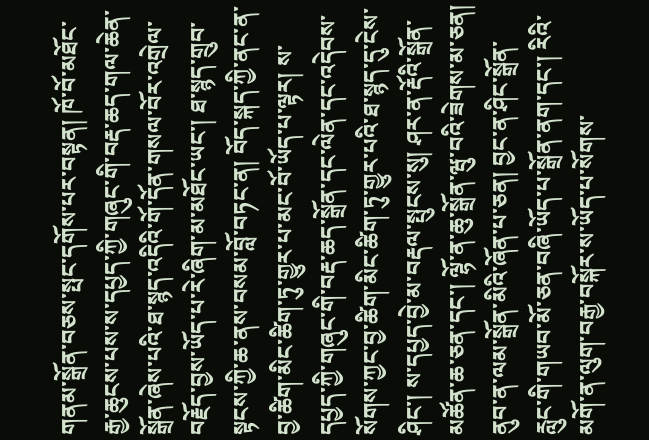གནམ་སྒྲོན་བཅས་སྤང་དགོས་པར་བསྟན། ཁོ་བོ་མཐོང་རྒྱ་ཆུངས་པས་ས་དཔྱད་ཀྱི་གཞུང་གི་བརྡ་ཆད་གལ་ཆེན་སྒྲོན་ཞེས་པའི་ཐ་སྙད་འདིའི་གོ་དོན་གསལ་བོར་འགྲེལ་བརྗོད་བྱས་ཡོད་པ་རེ་ཞིག་མ་མཐོང་ཡང་། ཐ་སྙད་གྲུབ་སྟངས་ཀྱི་ཆ་ནས་བསམ་བློ་བཏང་ན། བོད་སྐད་ཀྱི་ནང་ན་བྱ་ཚིག་མིང་ཚིག་ཏུ་གྱུར་པ་མང་བོ་ཡོད་པ་ལྟར། ས་དཔྱད་ཀྱི་གཞུང་གི་བརྡ་ཆད་སྒྲོན་དང་ལེན་དང་འདེབས་སོགས་ཀྱང་བྱ་ཚིག་མིང་ཚིག་ཏུ་གྱུར་པའི་ཐ་སྙད་དུ་ངེས་ཤིང་། ས་དཔྱད་བྱེ་མ་བརྡལ་སྤུངས་སུ། ཤར་ན་རྡོའི་སྒྲོན་མཚོན་ཆ་ཅན་དང་། ལྷོ་ན་ཆུ་སྒྲོན་ཝུ་བའི་ཟེགས་མ་ཅན། ནུབ་ན་ལམ་སྒྲོན་མིའི་ཞོན་པ་ཅན། བྱང་ན་ཤིང་སྒྲོན་རླུང་གི་གཡབ་མོ་ཅན་བཞི་ཡོད་པ་སྒྲོན་ནག་དང་། རིའི་མགོ་ན་ལུག་བརྒྱ་བསྐོར་ས་ཡོད་པ་སོགས་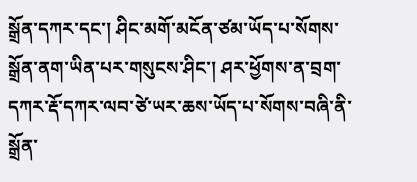སྒྲོན་དཀར་དང་། ཤིང་མགོ་མངོན་ཙམ་ཡོད་པ་སོགས་སྒྲོན་ནག་ཡིན་པར་གསུངས་ཤིང་། ཤར་ཕྱོགས་ན་བྲག་དཀར་རྡོ་དཀར་ལབ་ཙེ་ཡར་ཆས་ཡོད་པ་སོགས་བཞི་ནི་སྒྲོན་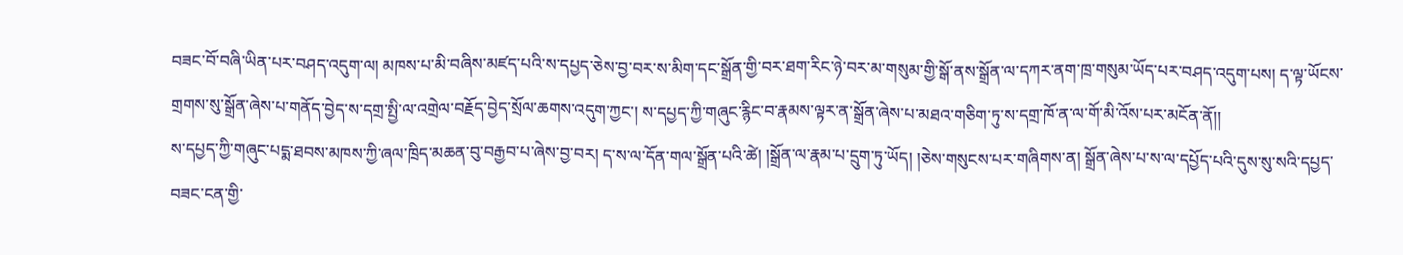བཟང་བོ་བཞི་ཡིན་པར་བཤད་འདུག་ལ། མཁས་པ་མི་བཞིས་མཛད་པའི་ས་དཔྱད་ཅེས་བྱ་བར་ས་མིག་དང་སྒྲོན་གྱི་བར་ཐག་རིང་ཉེ་བར་མ་གསུམ་གྱི་སྒོ་ནས་སྒྲོན་ལ་དཀར་ནག་ཁྲ་གསུམ་ཡོད་པར་བཤད་འདུག་པས། ད་ལྟ་ཡོངས་གྲགས་སུ་སྒྲོན་ཞེས་པ་གནོད་བྱེད་ས་དགྲ་སྤྱི་ལ་འགྲེལ་བརྗོད་བྱེད་སྲོལ་ཆགས་འདུག་ཀྱང་། ས་དཔྱད་ཀྱི་གཞུང་རྙིང་བ་རྣམས་ལྟར་ན་སྒྲོན་ཞེས་པ་མཐའ་གཅིག་ཏུ་ས་དགྲ་ཁོ་ན་ལ་གོ་མི་འོས་པར་མངོན་ནོ།།
ས་དཔྱད་ཀྱི་གཞུང་པདྨ་ཐབས་མཁས་ཀྱི་ཞལ་ཁྲིད་མཆན་བུ་བརྒྱབ་པ་ཞེས་བྱ་བར། ད་ས་ལ་དོན་གལ་སྒྲོན་པའི་ཚེ། །སྒྲོན་ལ་རྣམ་པ་དྲུག་ཏུ་ཡོད། །ཅེས་གསུངས་པར་གཞིགས་ན། སྒྲོན་ཞེས་པ་ས་ལ་དཔྱོད་པའི་དུས་སུ་སའི་དཔྱད་བཟང་ངན་གྱི་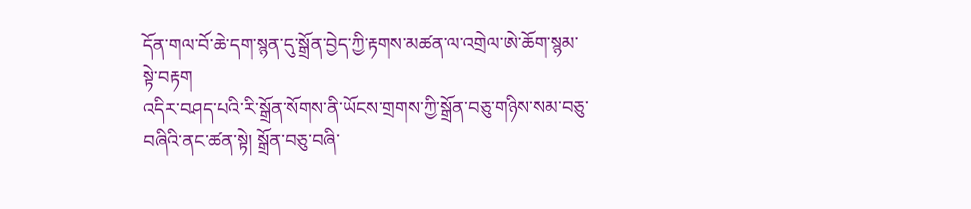དོན་གལ་བོ་ཆེ་དག་སྙན་དུ་སྒྲོན་བྱེད་ཀྱི་རྟགས་མཚན་ལ་འགྲེལ་ཨེ་ཆོག་སྙམ་སྟེ་བརྟག
འདིར་བཤད་པའི་རི་སྒྲོན་སོགས་ནི་ཡོངས་གྲགས་ཀྱི་སྒྲོན་བཅུ་གཉིས་སམ་བཅུ་བཞིའི་ནང་ཚན་སྟེ། སྒྲོན་བཅུ་བཞི་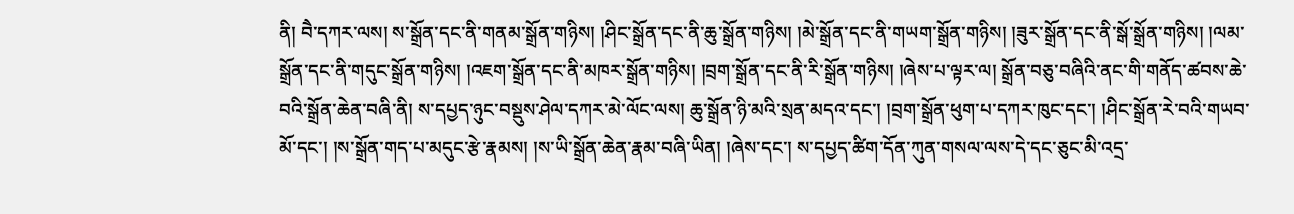ནི། བཻ་དཀར་ལས། ས་སྒྲོན་དང་ནི་གནམ་སྒྲོན་གཉིས། །ཤིང་སྒྲོན་དང་ནི་ཆུ་སྒྲོན་གཉིས། །མེ་སྒྲོན་དང་ནི་གཡག་སྒྲོན་གཉིས། །ཟུར་སྒྲོན་དང་ནི་སྒོ་སྒྲོན་གཉིས། །ལམ་སྒྲོན་དང་ནི་གདུང་སྒྲོན་གཉིས། །འཇག་སྒྲོན་དང་ནི་མཁར་སྒྲོན་གཉིས། །བྲག་སྒྲོན་དང་ནི་རི་སྒྲོན་གཉིས། །ཞེས་པ་ལྟར་ལ། སྒྲོན་བཅུ་བཞིའི་ནང་གི་གནོད་ཚབས་ཆེ་བའི་སྒྲོན་ཆེན་བཞི་ནི། ས་དཔྱད་ཉུང་བསྡུས་ཤེལ་དཀར་མེ་ལོང་ལས། ཆུ་སྒྲོན་ཉི་མའི་སྲན་མདའ་དང་། །བྲག་སྒྲོན་ཕུག་པ་དཀར་ཁུང་དང་། །ཤིང་སྒྲོན་རེ་བའི་གཡབ་མོ་དང་། །ས་སྒྲོན་གད་པ་མདུང་རྩེ་རྣམས། །ས་ཡི་སྒྲོན་ཆེན་རྣམ་བཞི་ཡིན། །ཞེས་དང་། ས་དཔྱད་ཚིག་དོན་ཀུན་གསལ་ལས་དེ་དང་ཅུང་མི་འདྲ་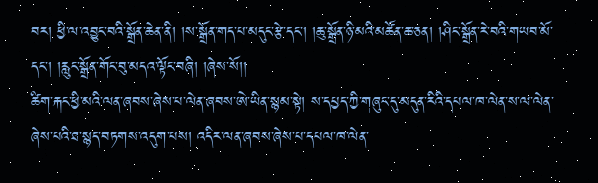བར། ཕྱི་ལ་འབྱུང་བའི་སྒྲོན་ཆེན་ནི། །ས་སྒྲོན་གད་པ་མདུང་རྩེ་དང་། །ཆུ་སྒྲོན་ཉི་མའི་མཚོན་ཆ་ཅན། །ཤིང་སྒྲོན་རེ་བའི་གཡབ་མོ་དང་། །རླུང་སྒྲོན་གོང་བུ་མདའ་ལྟོང་བཞི། །ཞེས་སོ།།
ཚིག་རྐང་ཕྱི་མའི་ལན་ཞབས་ཞེས་པ་ལེན་ཞབས་ཨེ་ཡིན་སྙམ་སྟེ། ས་དཔྱད་ཀྱི་གཞུང་དུ་མདུན་རིའི་དཔལ་ཁ་ལེན་ས་ལ་ལེན་ཞེས་པའི་ཐ་སྙད་བཏགས་འདུག་པས། འདིར་ལན་ཞབས་ཞེས་པ་དཔལ་ཁ་ལེན་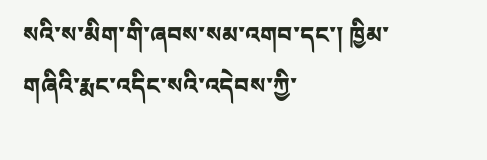སའི་ས་མིག་གི་ཞབས་སམ་འགབ་དང་། ཁྱིམ་གཞིའི་རྨང་འདིང་སའི་འདེབས་ཀྱི་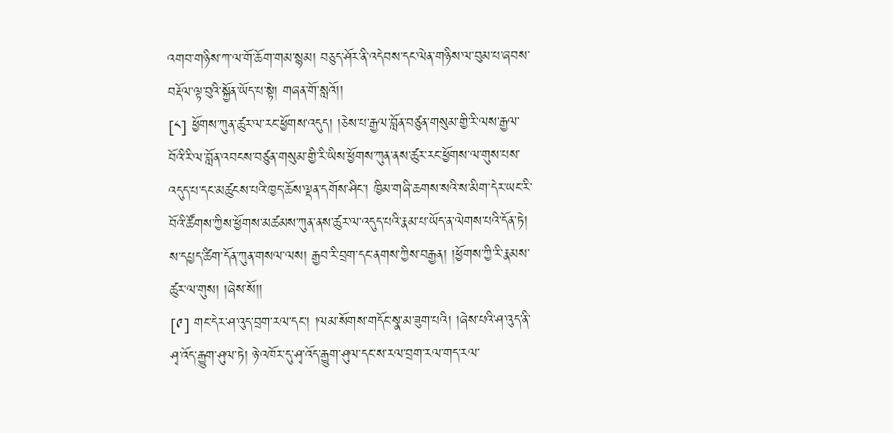འགབ་གཉིས་ཀ་ལ་གོ་ཆོག་གམ་སྙམ། བཅུད་ཤོར་ནི་འདེབས་དང་ལེན་གཉིས་ལ་བུམ་པ་ཞབས་བརྡོལ་ལྟ་བུའི་སྐྱོན་ཡོད་པ་སྟེ། གཞན་གོ་སླའོ།།
[༨] ཕྱོགས་ཀུན་ཚུར་ལ་རང་ཕྱོགས་འདུད། །ཅེས་པ་རྒྱལ་བློན་བཙུན་གསུམ་གྱི་རི་ལས་རྒྱལ་བོའི་རི་ལ་བློན་འབངས་བཙུན་གསུམ་གྱི་རི་ཡིས་ཕྱོགས་ཀུན་ནས་ཚུར་རང་ཕྱོགས་ལ་གུས་པས་འདུད་པ་དང་མཚུངས་པའི་ཁྱད་ཆོས་ལྡན་དགོས་ཤིང་། ཁྱིམ་གཞི་ཆགས་སའི་ས་མིག་དེར་ཡང་རི་བོའི་ཚོགས་ཀྱིས་ཕྱོགས་མཚམས་ཀུན་ནས་ཚུར་ལ་འདུད་པའི་རྣམ་པ་ཡོད་ན་ལེགས་པའི་དོན་ཏེ། ས་དཔྱད་ཚིག་དོན་ཀུན་གསལ་ལས། རྒྱབ་རི་བྲག་དང་ནགས་ཀྱིས་བརྒྱན། །ཕྱོགས་ཀྱི་རི་རྣམས་ཚུར་ལ་གུས། །ཞེས་སོ།།
[༩] གང་དེར་ཤ་འུད་བྲག་རལ་དང་། །ལམ་སོགས་གདོང་སྣ་མ་ཟུག་པའི། །ཞེས་པའི་ཤ་འུད་ནི་ཤྭ་འོད་རྒྱུག་ཤུལ་ཏེ། ཉེ་འཁོར་དུ་ཤྭ་འོད་རྒྱུག་ཤུལ་དང་ས་རལ་བྲག་རལ་གད་རལ་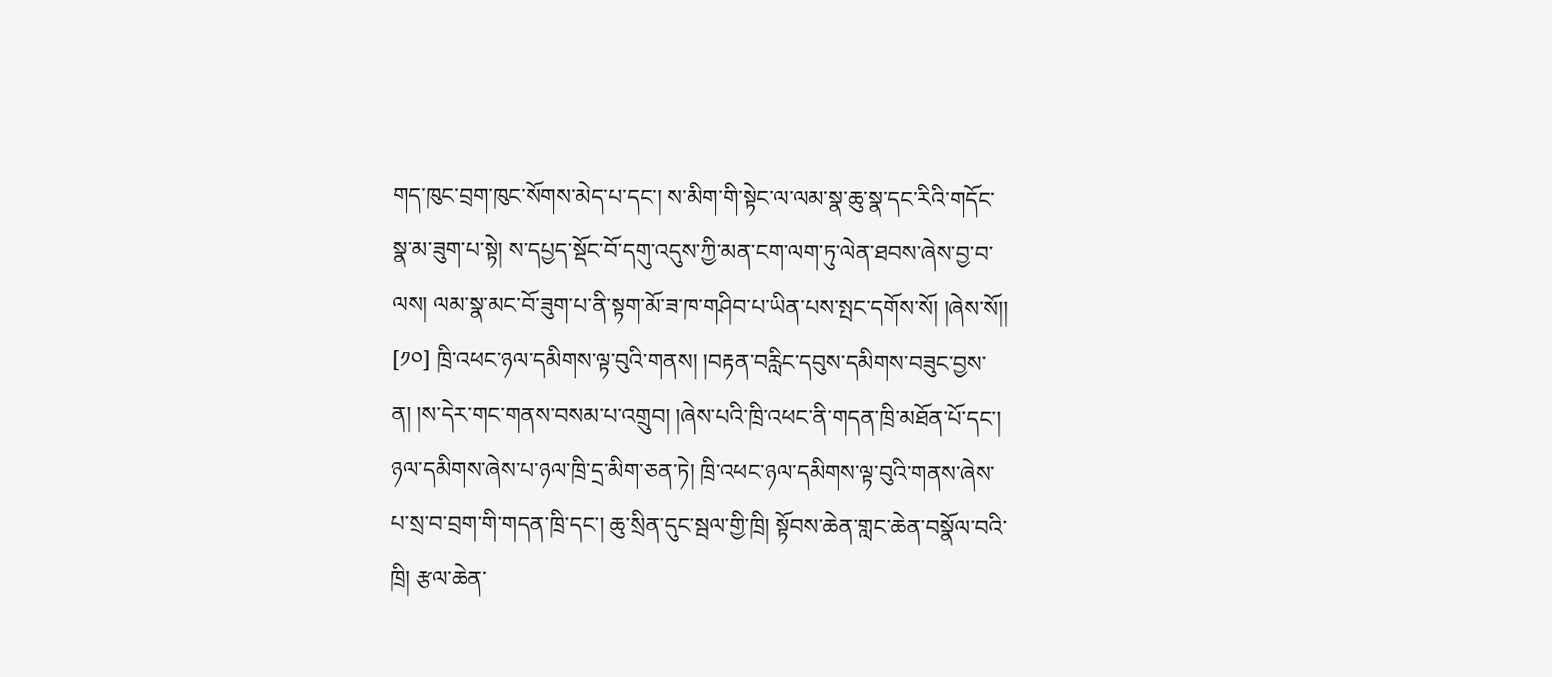གད་ཁུང་བྲག་ཁུང་སོགས་མེད་པ་དང་། ས་མིག་གི་སྟེང་ལ་ལམ་སྣ་ཆུ་སྣ་དང་རིའི་གདོང་སྣ་མ་ཟུག་པ་སྟེ། ས་དཔྱད་སྡོང་བོ་དགུ་འདུས་ཀྱི་མན་ངག་ལག་ཏུ་ལེན་ཐབས་ཞེས་བྱ་བ་ལས། ལམ་སྣ་མང་བོ་ཟུག་པ་ནི་སྟག་མོ་ཟ་ཁ་གཤིབ་པ་ཡིན་པས་སྤང་དགོས་སོ། །ཞེས་སོ།།
[༡༠] ཁྲི་འཕང་ཉལ་དམིགས་ལྟ་བུའི་གནས། །བརྟན་བརླིང་དབུས་དམིགས་བཟུང་བྱས་ན། །ས་དེར་གང་གནས་བསམ་པ་འགྲུབ། །ཞེས་པའི་ཁྲི་འཕང་ནི་གདན་ཁྲི་མཐོན་པོ་དང་། ཉལ་དམིགས་ཞེས་པ་ཉལ་ཁྲི་དྲ་མིག་ཅན་ཏེ། ཁྲི་འཕང་ཉལ་དམིགས་ལྟ་བུའི་གནས་ཞེས་པ་སྲ་བ་བྲག་གི་གདན་ཁྲི་དང་། ཆུ་སྲིན་དུང་སྦལ་གྱི་ཁྲི། སྟོབས་ཆེན་གླང་ཆེན་བསྣོལ་བའི་ཁྲི། རྩལ་ཆེན་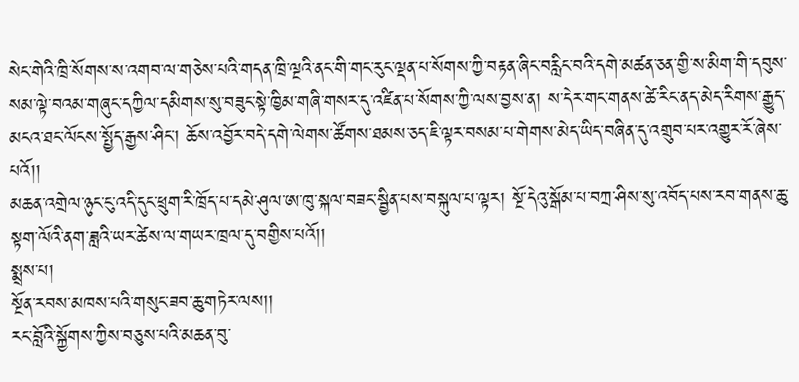སེང་གེའི་ཁྲི་སོགས་ས་འགབ་ལ་གཅེས་པའི་གདན་ཁྲི་ལྔའི་ནང་གི་གང་རུང་ལྡན་པ་སོགས་ཀྱི་བརྟན་ཞིང་བརླིང་བའི་དགེ་མཚན་ཅན་གྱི་ས་མིག་གི་དབུས་སམ་ལྟེ་བའམ་གཞུང་དཀྱིལ་དམིགས་སུ་བཟུང་སྟེ་ཁྱིམ་གཞི་གསར་དུ་འཛིན་པ་སོགས་ཀྱི་ལས་བྱས་ན། ས་དེར་གང་གནས་ཚེ་རིང་ནད་མེད་རིགས་རྒྱུད་མངའ་ཐང་ལོངས་སྤྱོད་རྒྱས་ཤིང་། ཆོས་འབྱོར་བདེ་དགེ་ལེགས་ཚོགས་ཐམས་ཅད་ཇི་ལྟར་བསམ་པ་གེགས་མེད་ཡིད་བཞིན་དུ་འགྲུབ་པར་འགྱུར་རོ་ཞེས་པའོ།།
མཆན་འགྲེལ་ཉུང་ངུ་འདི་དུང་ཕྲུག་རི་ཁྲོད་པ་དམེ་ཤུལ་ཨ་ཁུ་སྐལ་བཟང་སྦྱིན་པས་བསྐུལ་པ་ལྟར། སྔོ་དེའུ་སྒོམ་པ་བཀྲ་ཤིས་སུ་འབོད་པས་རབ་གནས་ཆུ་སྟག་ལོའི་ནག་ཟླའི་ཡར་ཚེས་ལ་གཡར་ཁྲལ་དུ་བགྱིས་པའོ།།
སྨྲས་པ།
སྔོན་རབས་མཁས་པའི་གསུང་ཟབ་ཆུ་གཏེར་ལས།།
རང་བློའི་སྐྱོགས་ཀྱིས་བཅུས་པའི་མཆན་བུ་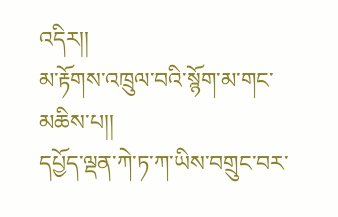འདིར།།
མ་རྟོགས་འཁྲུལ་བའི་སྙོག་མ་གང་མཆིས་པ།།
དཔྱོད་ལྡན་ཀེ་ཏ་ཀ་ཡིས་བགྲུང་བར་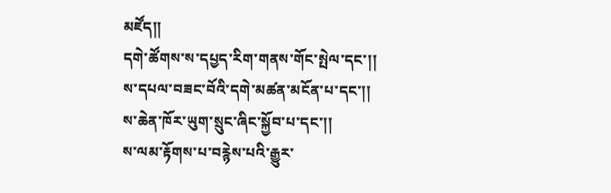མཛོད།།
དགེ་ཚོགས་ས་དཔྱད་རིག་གནས་གོང་སྤེལ་དང་།།
ས་དཔལ་བཟང་བོའི་དགེ་མཚན་མངོན་པ་དང་།།
ས་ཆེན་ཁོར་ཡུག་སྲུང་ཞིང་སྐྱོབ་པ་དང་།།
ས་ལམ་རྟོགས་པ་བརྙེས་པའི་རྒྱུར་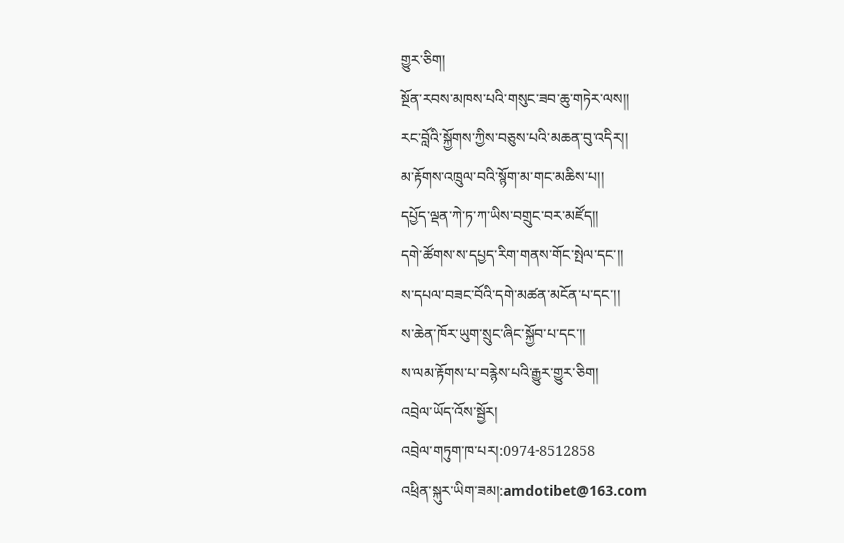གྱུར་ཅིག།
སྔོན་རབས་མཁས་པའི་གསུང་ཟབ་ཆུ་གཏེར་ལས།།
རང་བློའི་སྐྱོགས་ཀྱིས་བཅུས་པའི་མཆན་བུ་འདིར།།
མ་རྟོགས་འཁྲུལ་བའི་སྙོག་མ་གང་མཆིས་པ།།
དཔྱོད་ལྡན་ཀེ་ཏ་ཀ་ཡིས་བགྲུང་བར་མཛོད།།
དགེ་ཚོགས་ས་དཔྱད་རིག་གནས་གོང་སྤེལ་དང་།།
ས་དཔལ་བཟང་བོའི་དགེ་མཚན་མངོན་པ་དང་།།
ས་ཆེན་ཁོར་ཡུག་སྲུང་ཞིང་སྐྱོབ་པ་དང་།།
ས་ལམ་རྟོགས་པ་བརྙེས་པའི་རྒྱུར་གྱུར་ཅིག།
འབྲེལ་ཡོད་འོས་སྦྱོར།
འབྲེལ་གཏུག་ཁ་པར།:0974-8512858
འཕྲིན་སྐུར་ཡིག་ཟམ།:amdotibet@163.com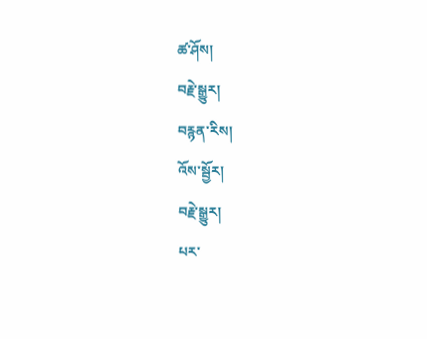ཚ་ཤོས།
བརྗེ་སྒྱུར།
བརྙན་རིས།
འོས་སྦྱོར།
བརྗེ་སྒྱུར།
པར་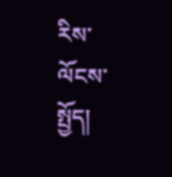རིས་ལོངས་སྤྱོད།